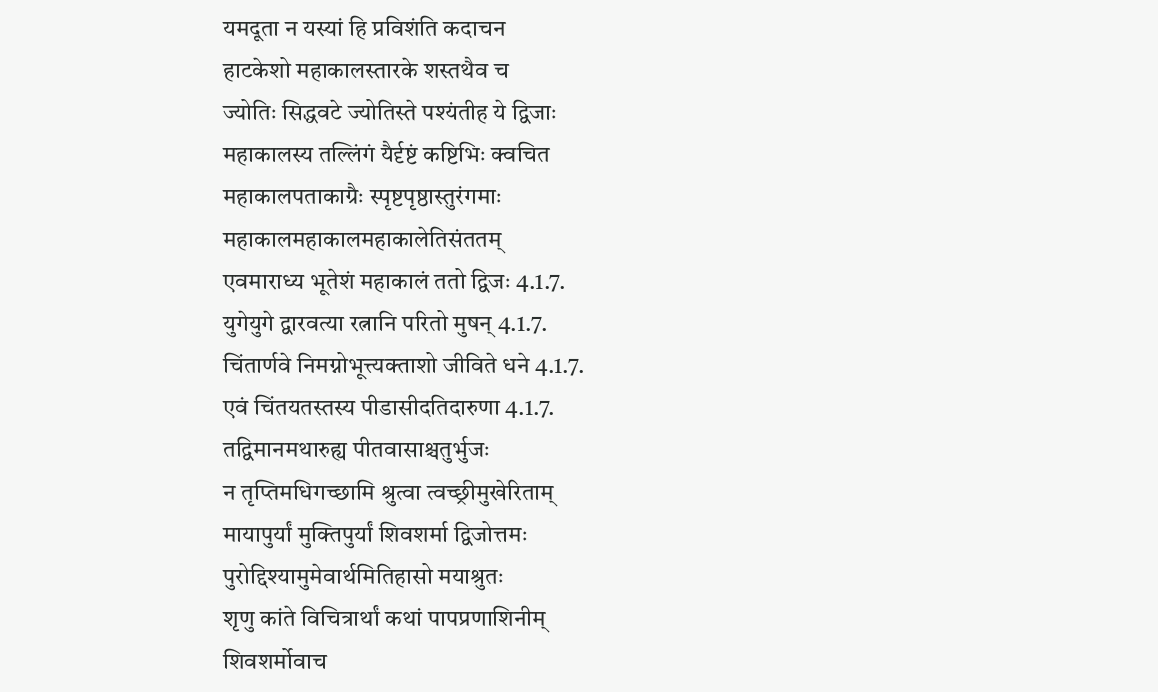यमदूता न यस्यां हि प्रविशंति कदाचन
हाटकेशो महाकालस्तारके शस्तथैव च
ज्योतिः सिद्धवटे ज्योतिस्ते पश्यंतीह ये द्विजाः
महाकालस्य तल्लिंगं यैर्दृष्टं कष्टिभिः क्वचित
महाकालपताकाग्रैः स्पृष्टपृष्ठास्तुरंगमाः
महाकालमहाकालमहाकालेतिसंततम्
एवमाराध्य भूतेशं महाकालं ततो द्विजः 4.1.7.
युगेयुगे द्वारवत्या रत्नानि परितो मुषन् 4.1.7.
चिंतार्णवे निमग्नोभूत्त्यक्ताशो जीविते धने 4.1.7.
एवं चिंतयतस्तस्य पीडासीदतिदारुणा 4.1.7.
तद्विमानमथारुह्य पीतवासाश्चतुर्भुजः
न तृप्तिमधिगच्छामि श्रुत्वा त्वच्छ्रीमुखेरिताम्
मायापुर्यां मुक्तिपुर्यां शिवशर्मा द्विजोत्तमः
पुरोद्दिश्यामुमेवार्थमितिहासो मयाश्रुतः
शृणु कांते विचित्रार्थां कथां पापप्रणाशिनीम्
शिवशर्मोवाच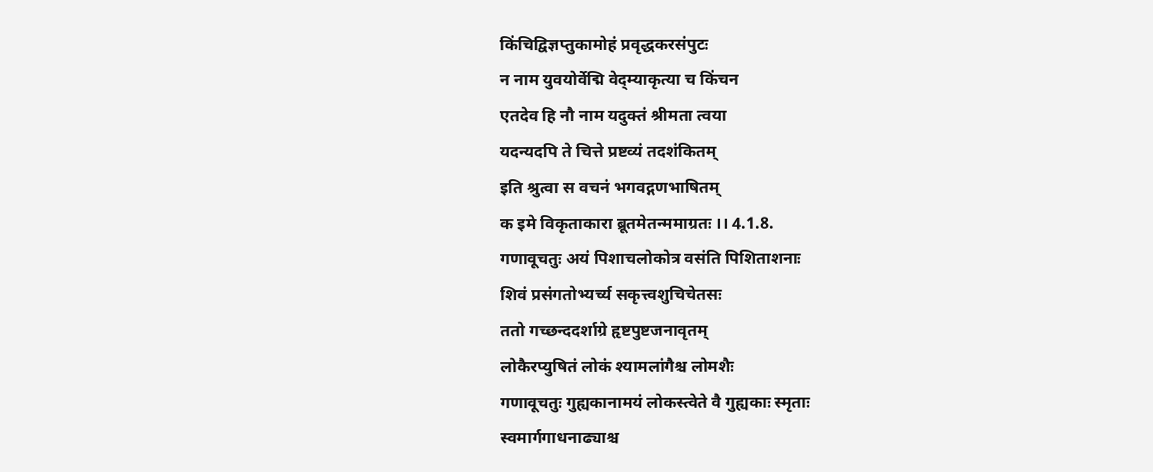किंचिद्विज्ञप्तुकामोहं प्रवृद्धकरसंपुटः
न नाम युवयोर्वेद्मि वेद्म्याकृत्या च किंचन
एतदेव हि नौ नाम यदुक्तं श्रीमता त्वया
यदन्यदपि ते चित्ते प्रष्टव्यं तदशंकितम्
इति श्रुत्वा स वचनं भगवद्गणभाषितम्
क इमे विकृताकारा ब्रूतमेतन्ममाग्रतः ।। 4.1.8.
गणावूचतुः अयं पिशाचलोकोत्र वसंति पिशिताशनाः
शिवं प्रसंगतोभ्यर्च्य सकृत्त्वशुचिचेतसः
ततो गच्छन्ददर्शाग्रे हृष्टपुष्टजनावृतम्
लोकैरप्युषितं लोकं श्यामलांगैश्च लोमशैः
गणावूचतुः गुह्यकानामयं लोकस्त्वेते वै गुह्यकाः स्मृताः
स्वमार्गगाधनाढ्याश्च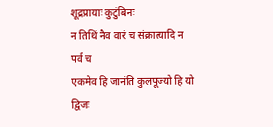शूद्रप्रायाः कुटुंबिनः
न तिथिं नैव वारं च संक्रात्यादि न पर्व च
एकमेव हि जानंति कुलपूज्यो हि यो द्विजः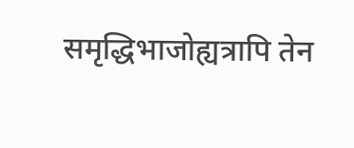समृद्धिभाजोह्यत्रापि तेन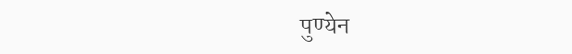पुण्येन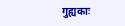गुह्यकाः